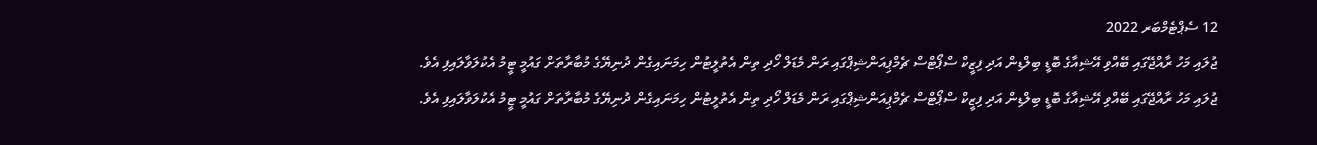12 ސެޕްޓެމްބަރ 2022
ޖުލައި މަހު ރާއްޖޭގައި ބޭއްވި އޭޝިއާގެ ބޮޑީ ބިލްޑިން އަދި ފިޒީކް ސްޕޯޓްސް ޗެމްޕިއަންޝިޕްގައި ރަން މެޑަލް ހޯދި ތިން އެތުލީޓުން ހިމަނައިގެން ދުނިޔޭގެ މުބާރާތަށް ގައުމީ ޓީމު އެކުލަވާލައިފި އެވެ.
ޖުލައި މަހު ރާއްޖޭގައި ބޭއްވި އޭޝިއާގެ ބޮޑީ ބިލްޑިން އަދި ފިޒީކް ސްޕޯޓްސް ޗެމްޕިއަންޝިޕްގައި ރަން މެޑަލް ހޯދި ތިން އެތުލީޓުން ހިމަނައިގެން ދުނިޔޭގެ މުބާރާތަށް ގައުމީ ޓީމު އެކުލަވާލައިފި އެވެ.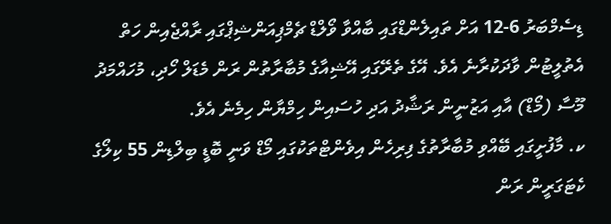ޑިސެމްބަރު 6-12 އަށް ތައިލެންޑްގައި ބާއްވާ ވޯލްޑް ޗެމްޕިއަންޝިޕްގައި ރާއްޖެއިން ހަތް އެތުލީޓުން ވާދަކުރާނެ އެވެ. އޭގެ ތެރޭގައި އޭޝިއާގެ މުބާރާތުން ރަން މެޑަލް ހޯދި، މުހައްމަދު މޫސާ (މޯޑް) އާއި އަޒުނީން ރަޝާދު އަދި ހުސައިން ހިމްޔާން ހިމެނެ އެވެ.
ކ. މާފުށީގައި ބޭއްވި މުބާރާތުގެ ފިރިހެން އިވެންޓްތަކުގައި މޯޑް ވަނީ ބޮޑީ ބިލްޑިން 55 ކިލޯގެ ކެޓަގަރީން ރަން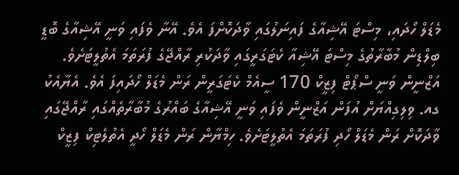މެޑަލް ހޯދައި، މިސްޓަ އޭޝިއާގެ ފައިނަލުގައި ވާދަކޮށްފަ އެވެ. އޭނާ ވެފައި ވަނީ އޭޝިއާގެ ބޮޑީ ބިލްޑިން މުބާރާތުގެ މިސްޓަ އޭޝިއާ ކެޓަގަރީގައި ވާދަކުރި ރާއްޖޭގެ ފުރަތަމަ އެތުލީޓަށެވެ.
އަޒްނީން ވަނީ ސްޕޯޓް ފިޒީކް 170 ސީއެމް ކެޓަގަރީން ރަން މެޑަލް ހޯދައިފަ އެވެ. އެޔާއެކު ގއ. ވިލިގިއްޔަށް އުފަން އަޒްނީން ވެފައި ވަނީ އޭޝިއާގެ ބައްރުގެ މުބާރާތެއްގައި ރާއްޖޭގައި ވާދަކޮށް ރަން މެޑަލް ހޯދި ފުރަތަމަ އެތުލީޓަށެވެ. ހިމްޔާން ރަން މެޑަލް ހޯދީ އެތުލެޓިކް ފިޒީކް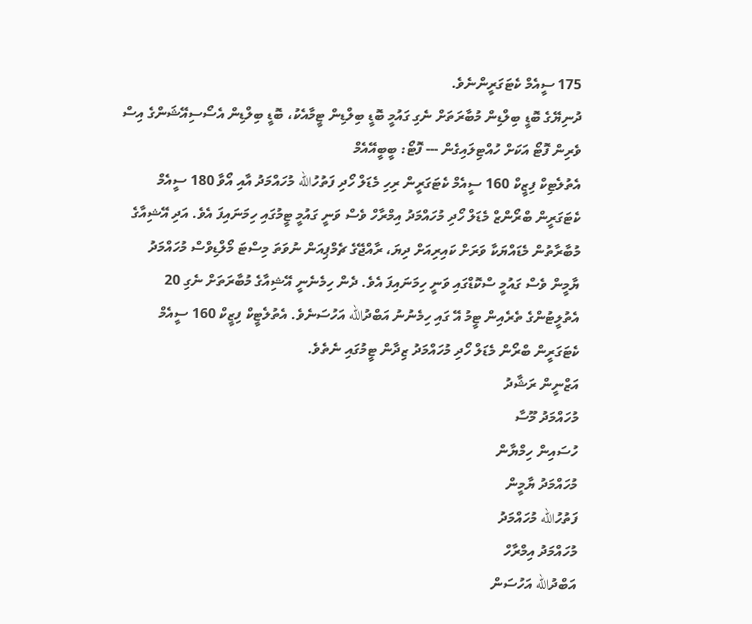175 ސީއެމް ކެޓަގަރީންނެވެ.
ދުނިޔޭގެ ބޮޑީ ބިލްޑިން މުބާރަތަށް ނެގި ގައުމީ ބޮޑީ ބިލްޑިން ޓީމާއެކު، ބޮޑީ ބިލްޑިން އެސޯސިއޭޝަންގެ އިސް ވެރިން ފޮޓޯ އަކަށް ހުއްޓިލައިގެން --- ފޮޓޯ: ބީބީއޭއެމް
އެތުލެޓިކް ފިޒީކް 160 ސީއެމް ކެޓަގަރީން ރިހި މެޑަލް ހޯދި ފަތުހުالله މުހައްމަދު އާއި އޯވާ 180 ސީއެމް ކެޓަގަރީން ބްރޯންޒް މެޑަލް ހޯދި މުހައްމަދު އިމްރާހް ވެސް ވަނީ ގައުމީ ޓީމުގައި ހިމަނައިފަ އެވެ. އަދި އޭޝިއާގެ މުބާރާތުން މެޑައްޔަކާ ވަރަށް ކައިރިއަށް ދިޔަ، ރާއްޖޭގެ ޗެމްޕިއަން ނުވަތަ މިސްޓަ މޯލްޑިވްސް މުހައްމަދު ޔާމީން ވެސް ގައުމީ ސްކޮޑްގައި ވަނީ ހިމަނައިފަ އެވެ. ދެން ހިމެނެނީ އޭޝިއާގެ މުބާރަތަށް ނެގި 20 އެތުލީޓުންގެ ތެރެއިން ޓީމު އޭ ގައި ހިމެނުނު އަބްދުالله އަހުސަނެވެ. އެތުލެޓީކް ފިޒީކް 160 ސީއެމް ކެޓަގަރީން ބްރޯން މެޑަލް ހޯދި މުހައްމަދު ޒިދާން ޓީމުގައި ނެތެވެ.
އަޒްނީން ރަޝާދު
މުހައްމަދު މޫސާ
ހުސައިން ހިމްޔާން
މުހައްމަދު ޔާމީން
ފަތުހުالله މުހައްމަދު
މުހައްމަދު އިމްރާހް
އަބްދުالله އަހުސަން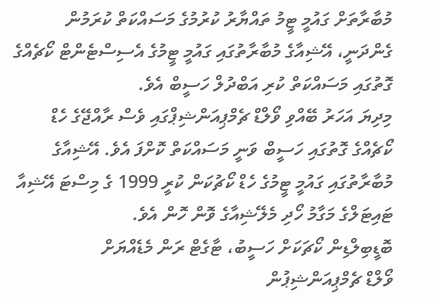މުބާރާތަށް ގައުމީ ޓީމު ތައްޔާރު ކުރުމުގެ މަސައްކަތް ކުރަމުން ގެންދަނީ، އޭޝިއާގެ މުބާރާތުގައި ގައުމީ ޓީމުގެ އެސިސްޓެންޓް ކޯޗެއްގެ ގޮތުގައި މަސައްކަތް ކުރި އަބްދުލް ހަސީބް އެވެ.
މިދިޔަ އަހަރު ބޭއްވި ވޯލްޑް ޗެމްޕިއަންޝިޕްގައި ވެސް ރާއްޖޭގެ ހެޑް ކޯޗެއްގެ ގޮތުގައި ހަސީބް ވަނީ މަސައްކަތް ކޮށްފަ އެވެ. އޭޝިއާގެ މުބާރާތުގައި ގައުމީ ޓީމުގެ ހެޑް ކޯޗުކަން ކުރީ 1999 ގެ މިސްޓަ އޭޝިއާ ޓައިޓަލްގެ މަގާމު ހޯދި މެލޭޝިއާގެ ވޮން ހޮން އެވެ.
ބޮޑީބިލްޑިން ކޯޗަކަށް ހަސީބު، ޓާގެޓް ރަން މެޑެއްޔަށް
ވޯލްޑް ޗެމްޕިއަންޝިޕުން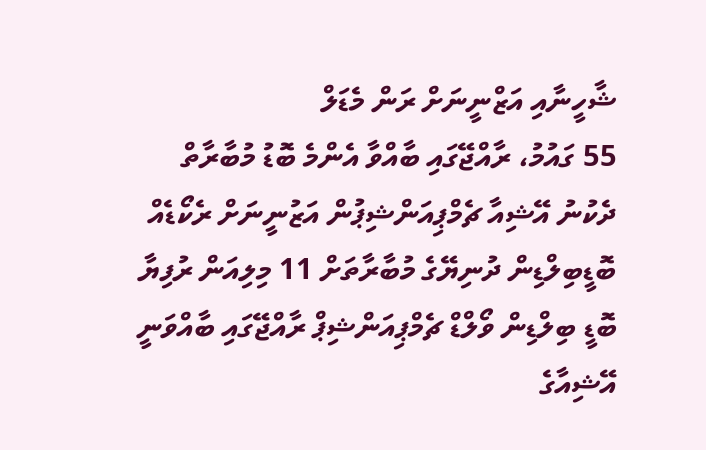ޝާހީނާއި އަޒްނީނަށް ރަން މެޑަލް
55 ގައުމު، ރާއްޖޭގައި ބާއްވާ އެންމެ ބޮޑު މުބާރާތް
ދެކުނު އޭޝިއާ ޗެމްޕިއަންޝިޕުން އަޒުނީނަށް ރެކޯޑެއް
ބޮޑީބިލްޑިން ދުނިޔޭގެ މުބާރާތަށް 11 މިލިއަން ރުފިޔާ
ބޮޑީ ބިލްޑިން ވޯލްޑް ޗެމްޕިއަންޝިޕް ރާއްޖޭގައި ބާއްވަނީ
އޭޝިއާގެ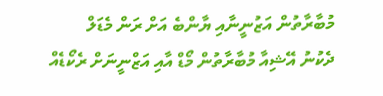މުބާރާތުން އަޒުނީނާއި ޔާންބެ އަށް ރަން މެޑަލް
ދެކުނު އޭޝިއާ މުބާރާތުން މޯޑް އާއި އަޒްނީނަށް ރެކޯޑެއް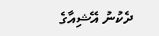ދެކުނު އޭޝިއާގެ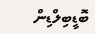ބޮޑީބިލްޑިން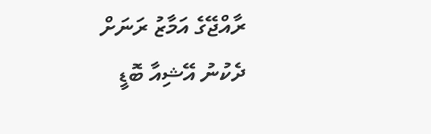ރާއްޖޭގެ އަމާޒު ރަނަށް
ދެކުނު އޭޝިއާ ބޮޑީ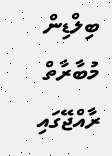ބިލްޑިން މުބާރާތް ރާއްޖޭގައި